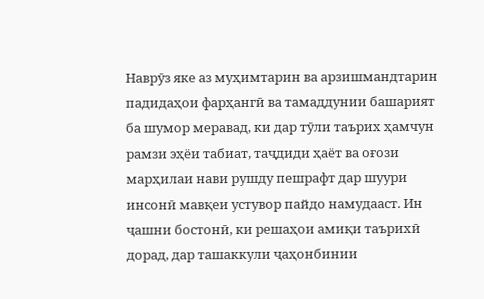Наврӯз яке аз муҳимтарин ва арзишмандтарин падидаҳои фарҳангӣ ва тамаддунии башарият ба шумор меравад, ки дар тӯли таърих ҳамчун рамзи эҳёи табиат, таҷдиди ҳаёт ва оғози марҳилаи нави рушду пешрафт дар шуури инсонӣ мавқеи устувор пайдо намудааст. Ин ҷашни бостонӣ, ки решаҳои амиқи таърихӣ дорад, дар ташаккули ҷаҳонбинии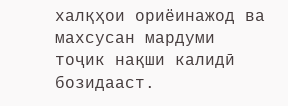халқҳои ориёинажод ва махсусан мардуми тоҷик нақши калидӣ бозидааст.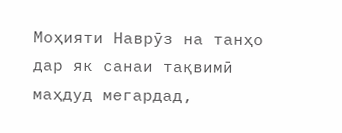Моҳияти Наврӯз на танҳо дар як санаи тақвимӣ маҳдуд мегардад,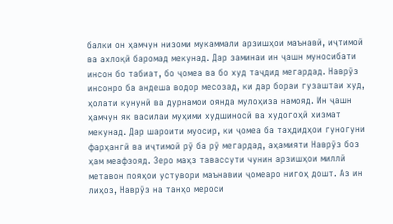балки он ҳамчун низоми мукаммали арзишҳои маънавӣ, иҷтимоӣ ва ахлоқӣ баромад мекунад. Дар заминаи ин ҷашн муносибати инсон бо табиат, бо ҷомеа ва бо худ таҷдид мегардад. Наврӯз инсонро ба андеша водор месозад, ки дар бораи гузаштаи худ, ҳолати кунунӣ ва дурнамои оянда мулоҳиза намояд. Ин ҷашн ҳамчун як василаи муҳими худшиносӣ ва худогоҳӣ хизмат мекунад. Дар шароити муосир, ки ҷомеа ба таҳдидҳои гуногуни фарҳангӣ ва иҷтимоӣ рӯ ба рӯ мегардад, аҳамияти Наврӯз боз ҳам меафзояд. Зеро маҳз тавассути чунин арзишҳои миллӣ метавон пояҳои устувори маънавии ҷомеаро нигоҳ дошт. Аз ин лиҳоз, Наврӯз на танҳо мероси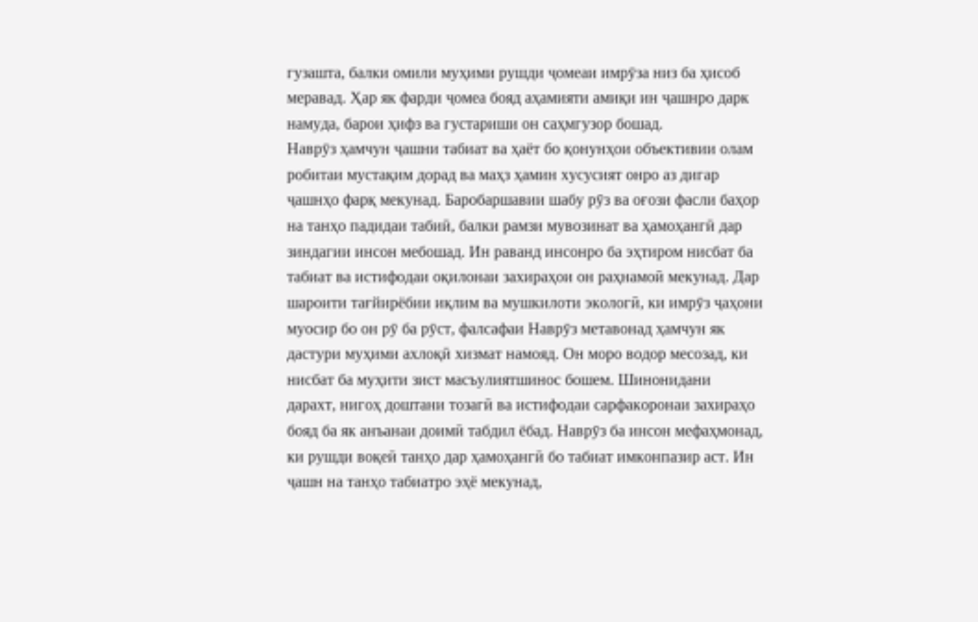гузашта, балки омили муҳими рушди ҷомеаи имрӯза низ ба ҳисоб меравад. Ҳар як фарди ҷомеа бояд аҳамияти амиқи ин ҷашнро дарк намуда, барои ҳифз ва густариши он саҳмгузор бошад.
Наврӯз ҳамчун ҷашни табиат ва ҳаёт бо қонунҳои объективии олам робитаи мустақим дорад ва маҳз ҳамин хусусият онро аз дигар ҷашнҳо фарқ мекунад. Баробаршавии шабу рӯз ва оғози фасли баҳор на танҳо падидаи табиӣ, балки рамзи мувозинат ва ҳамоҳангӣ дар зиндагии инсон мебошад. Ин раванд инсонро ба эҳтиром нисбат ба табиат ва истифодаи оқилонаи захираҳои он раҳнамоӣ мекунад. Дар шароити тағйирёбии иқлим ва мушкилоти экологӣ, ки имрӯз ҷаҳони муосир бо он рӯ ба рӯст, фалсафаи Наврӯз метавонад ҳамчун як дастури муҳими ахлоқӣ хизмат намояд. Он моро водор месозад, ки нисбат ба муҳити зист масъулиятшинос бошем. Шинонидани дарахт, нигоҳ доштани тозагӣ ва истифодаи сарфакоронаи захираҳо бояд ба як анъанаи доимӣ табдил ёбад. Наврӯз ба инсон мефаҳмонад, ки рушди воқеӣ танҳо дар ҳамоҳангӣ бо табиат имконпазир аст. Ин ҷашн на танҳо табиатро эҳё мекунад,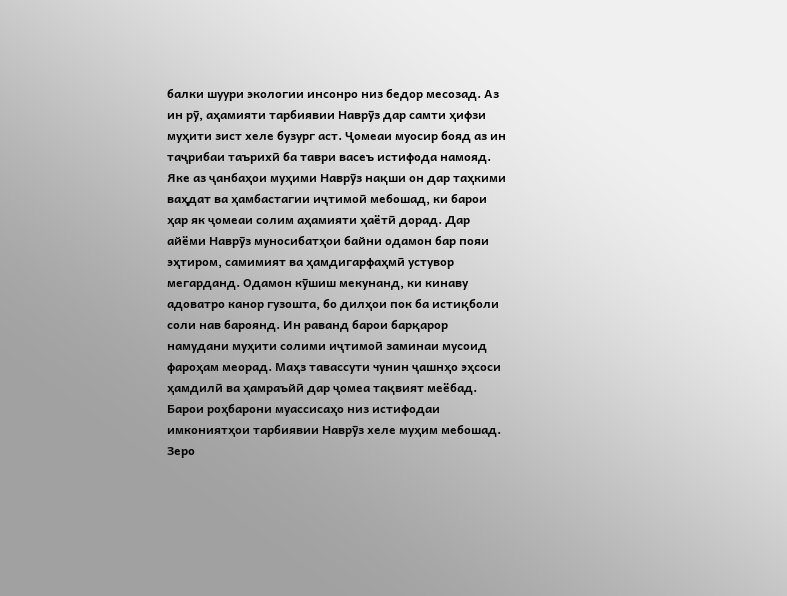балки шуури экологии инсонро низ бедор месозад. Аз ин рӯ, аҳамияти тарбиявии Наврӯз дар самти ҳифзи муҳити зист хеле бузург аст. Ҷомеаи муосир бояд аз ин таҷрибаи таърихӣ ба таври васеъ истифода намояд.
Яке аз ҷанбаҳои муҳими Наврӯз нақши он дар таҳкими ваҳдат ва ҳамбастагии иҷтимоӣ мебошад, ки барои ҳар як ҷомеаи солим аҳамияти ҳаётӣ дорад. Дар айёми Наврӯз муносибатҳои байни одамон бар пояи эҳтиром, самимият ва ҳамдигарфаҳмӣ устувор мегарданд. Одамон кӯшиш мекунанд, ки кинаву адоватро канор гузошта, бо дилҳои пок ба истиқболи соли нав бароянд. Ин раванд барои барқарор намудани муҳити солими иҷтимоӣ заминаи мусоид фароҳам меорад. Маҳз тавассути чунин ҷашнҳо эҳсоси ҳамдилӣ ва ҳамраъйӣ дар ҷомеа тақвият меёбад. Барои роҳбарони муассисаҳо низ истифодаи имкониятҳои тарбиявии Наврӯз хеле муҳим мебошад. Зеро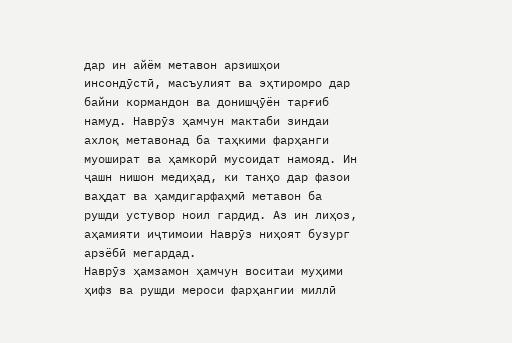дар ин айём метавон арзишҳои инсондӯстӣ, масъулият ва эҳтиромро дар байни кормандон ва донишҷӯён тарғиб намуд. Наврӯз ҳамчун мактаби зиндаи ахлоқ метавонад ба таҳкими фарҳанги муошират ва ҳамкорӣ мусоидат намояд. Ин ҷашн нишон медиҳад, ки танҳо дар фазои ваҳдат ва ҳамдигарфаҳмӣ метавон ба рушди устувор ноил гардид. Аз ин лиҳоз, аҳамияти иҷтимоии Наврӯз ниҳоят бузург арзёбӣ мегардад.
Наврӯз ҳамзамон ҳамчун воситаи муҳими ҳифз ва рушди мероси фарҳангии миллӣ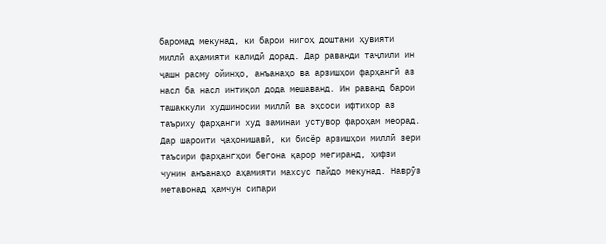баромад мекунад, ки барои нигоҳ доштани ҳувияти миллӣ аҳамияти калидӣ дорад. Дар раванди таҷлили ин ҷашн расму ойинҳо, анъанаҳо ва арзишҳои фарҳангӣ аз насл ба насл интиқол дода мешаванд. Ин раванд барои ташаккули худшиносии миллӣ ва эҳсоси ифтихор аз таъриху фарҳанги худ заминаи устувор фароҳам меорад. Дар шароити ҷаҳонишавӣ, ки бисёр арзишҳои миллӣ зери таъсири фарҳангҳои бегона қарор мегиранд, ҳифзи чунин анъанаҳо аҳамияти махсус пайдо мекунад. Наврӯз метавонад ҳамчун сипари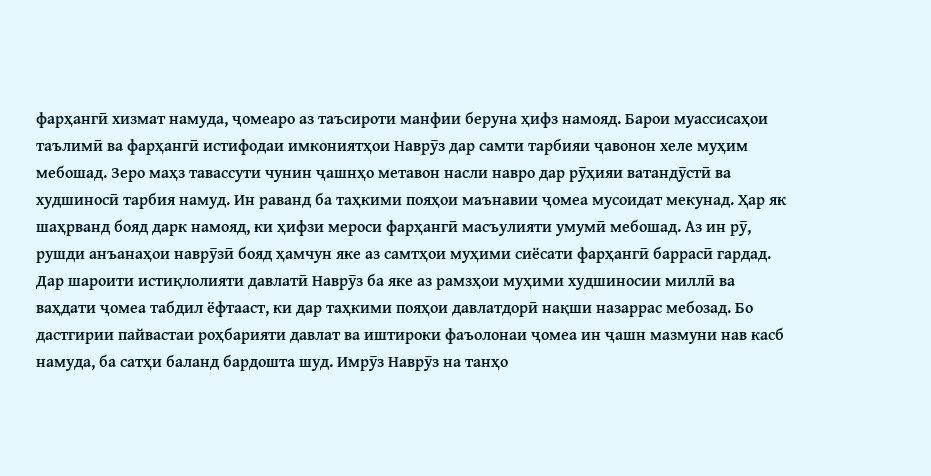фарҳангӣ хизмат намуда, ҷомеаро аз таъсироти манфии беруна ҳифз намояд. Барои муассисаҳои таълимӣ ва фарҳангӣ истифодаи имкониятҳои Наврӯз дар самти тарбияи ҷавонон хеле муҳим мебошад. Зеро маҳз тавассути чунин ҷашнҳо метавон насли навро дар рӯҳияи ватандӯстӣ ва худшиносӣ тарбия намуд. Ин раванд ба таҳкими пояҳои маънавии ҷомеа мусоидат мекунад. Ҳар як шаҳрванд бояд дарк намояд, ки ҳифзи мероси фарҳангӣ масъулияти умумӣ мебошад. Аз ин рӯ, рушди анъанаҳои наврӯзӣ бояд ҳамчун яке аз самтҳои муҳими сиёсати фарҳангӣ баррасӣ гардад.
Дар шароити истиқлолияти давлатӣ Наврӯз ба яке аз рамзҳои муҳими худшиносии миллӣ ва ваҳдати ҷомеа табдил ёфтааст, ки дар таҳкими пояҳои давлатдорӣ нақши назаррас мебозад. Бо дастгирии пайвастаи роҳбарияти давлат ва иштироки фаъолонаи ҷомеа ин ҷашн мазмуни нав касб намуда, ба сатҳи баланд бардошта шуд. Имрӯз Наврӯз на танҳо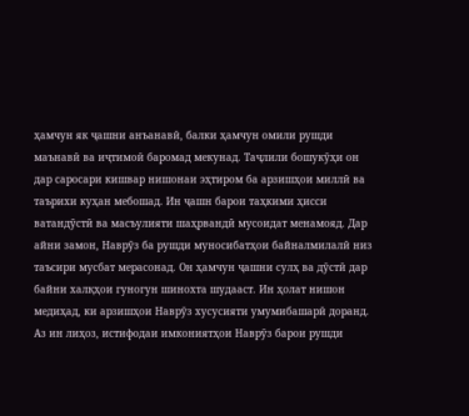ҳамчун як ҷашни анъанавӣ, балки ҳамчун омили рушди маънавӣ ва иҷтимоӣ баромад мекунад. Таҷлили бошукӯҳи он дар саросари кишвар нишонаи эҳтиром ба арзишҳои миллӣ ва таърихи куҳан мебошад. Ин ҷашн барои таҳкими ҳисси ватандӯстӣ ва масъулияти шаҳрвандӣ мусоидат менамояд. Дар айни замон, Наврӯз ба рушди муносибатҳои байналмилалӣ низ таъсири мусбат мерасонад. Он ҳамчун ҷашни сулҳ ва дӯстӣ дар байни халқҳои гуногун шинохта шудааст. Ин ҳолат нишон медиҳад, ки арзишҳои Наврӯз хусусияти умумибашарӣ доранд. Аз ин лиҳоз, истифодаи имкониятҳои Наврӯз барои рушди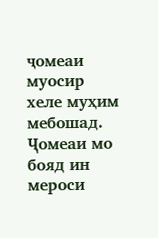ҷомеаи муосир хеле муҳим мебошад. Ҷомеаи мо бояд ин мероси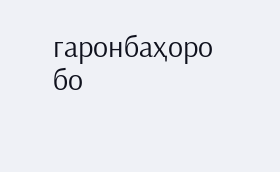гаронбаҳоро бо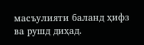масъулияти баланд ҳифз ва рушд диҳад.